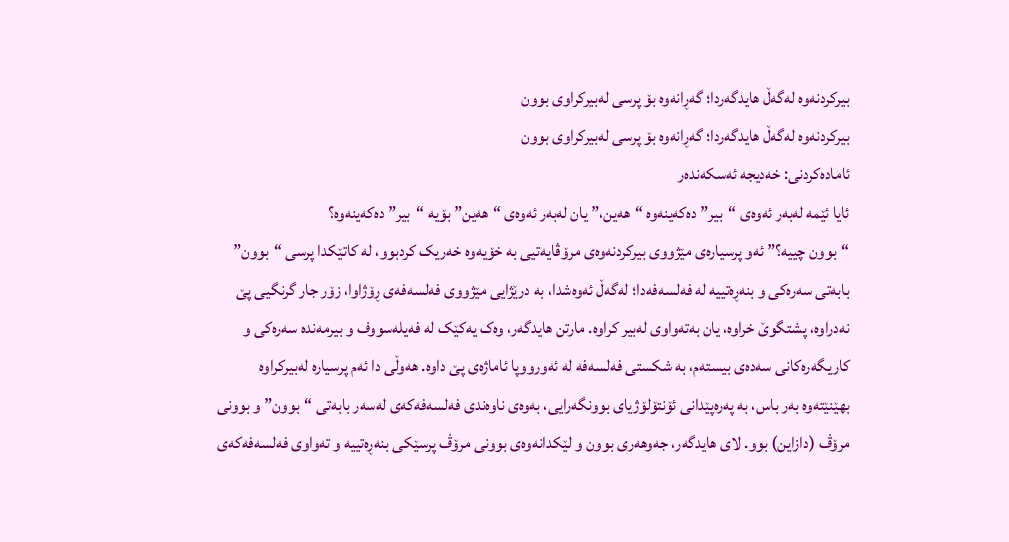بیرکردنەوە لەگەڵ هایدگەردا؛ گەڕانەوە بۆ پرسی لەبیرکراوی بوون
بیرکردنەوە لەگەڵ هایدگەردا؛ گەڕانەوە بۆ پرسی لەبیرکراوی بوون
ئامادەکردنی: خەدیجە ئەسکەندەر
ئایا ئێمە لەبەر ئەوەی “بیر” دەکەینەوە “هەین،” یان لەبەر ئەوەی “هەین” بۆیە “بیر” دەکەینەوە؟
“بوون چییە؟” ئەو پرسیارەی مێژووی بیرکردنەوەی مرۆڤایەتیی بە خۆیەوە خەریک کردبوو، لە کاتێکدا پرسی “بوون” بابەتی سەرەکی و بنەڕەتییە لە فەلسەفەدا؛ لەگەڵ ئەوەشدا، بە درێژایی مێژووی فەلسەفەی ڕۆژاوا، زۆر جار گرنگیی پێ نەدراوە، پشتگوێ خراوە، یان بەتەواوی لەبیر کراوە. مارتن هایدگەر، وەک یەکێک لە فەیلەسووف و بیرمەندە سەرەکی و کاریگەرەکانی سەدەی بیستەم، بە شکستی فەلسەفە لە ئەورووپا ئاماژەی پێ داوە. هەوڵی دا ئەم پرسیارە لەبیرکراوە بهێنێتەوە بەر باس، بە پەرەپێدانی ئۆنتۆلۆژیای بوونگەرایی، بەوەی ناوەندی فەلسەفەکەی لەسەر بابەتی “بوون” و بوونی مرۆڤ (دازاین) بوو. لای هایدگەر، جەوهەری بوون و لێکدانەوەی بوونی مرۆڤ پرسێکی بنەڕەتییە و تەواوی فەلسەفەکەی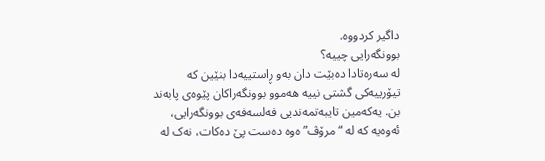داگیر کردووە.
بوونگەرایی چییە؟
لە سەرەتادا دەبێت دان بەو ڕاستییەدا بنێین کە تیۆرییەکی گشتی نییە هەموو بوونگەراکان پێوەی پابەند بن. یەکەمین تایبەتمەندیی فەلسەفەی بوونگەرایی، ئەوەیە کە لە “مرۆڤ”ەوە دەست پێ دەکات، نەک لە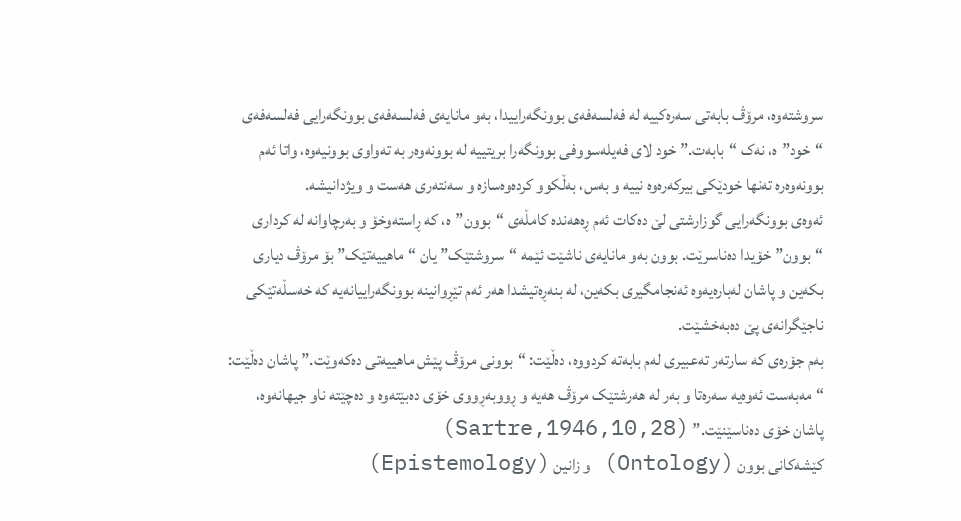سروشتەوە، مرۆڤ بابەتی سەرەکییە لە فەلسەفەی بوونگەراییدا، بەو مانایەی فەلسەفەی بوونگەرایی فەلسەفەی “خود”ە، نەک “بابەت.” خود لای فەیلەسووفی بوونگەرا بریتییە لە بوونەوەر بە تەواوی بوونیەوە، واتا ئەم بوونەوەرە تەنها خودێکی بیرکەرەوە نییە و بەس، بەڵکوو کردەوەسازە و سەنتەری هەست و ویژدانیشە.
ئەوەی بوونگەرایی گوزارشتی لێ دەکات ئەم ڕەهەندە کامڵەی “بوون”ە، کە ڕاستەوخۆ و بەرچاوانە لە کرداری “بوون” خۆیدا دەناسرێت. بوون بەو مانایەی ناشێت ئێمە “سروشتێک” یان “ماهییەتێک” بۆ مرۆڤ دیاری بکەین و پاشان لەبارەیەوە ئەنجامگیری بکەین، لە بنەڕەتیشدا هەر ئەم تێڕوانینە بوونگەراییانەیە کە خەسڵەتێکی ناجێگرانەی پێ دەبەخشێت.
بەم جۆرەی کە سارتەر تەعبیری لەم بابەتە کردووە، دەڵێت: “بوونی مرۆڤ پێش ماهییەتی دەکەوێت.” پاشان دەڵێت: “مەبەست ئەوەیە سەرەتا و بەر لە هەرشتێک مرۆڤ هەیە و ڕووبەڕووی خۆی دەبێتەوە و دەچێتە ناو جیهانەوە، پاشان خۆی دەناسێنێت.” (Sartre,1946,10,28)
کێشەکانی بوون (Ontology) و زانین (Epistemology)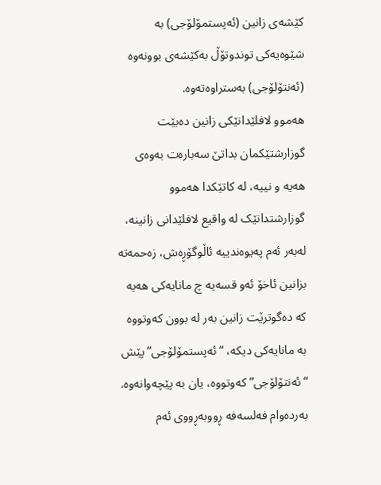کێشەی زانین (ئەپستمۆلۆجی) بە شێوەیەکی توندوتۆڵ بەکێشەی بوونەوە (ئەنتۆلۆجی) بەستراوەتەوە.
هەموو لافلێدانێکی زانین دەبێت گوزارشتێکمان بداتێ سەبارەت بەوەی هەیە و نییە، لە کاتێکدا هەموو گوزارشتدانێک لە واقیع لافلێدانی زانینە، لەبەر ئەم پەیوەندییە ئاڵوگۆڕەش، زەحمەتە بزانین ئاخۆ ئەو قسەیە چ مانایەکی هەیە کە دەگوترێت زانین بەر لە بوون کەوتووە بە مانایەکی دیکە، “ئەپستمۆلۆجی” پێش “ئەنتۆلۆجی” کەوتووە، یان بە پێچەوانەوە. بەردەوام فەلسەفە ڕووبەڕووی ئەم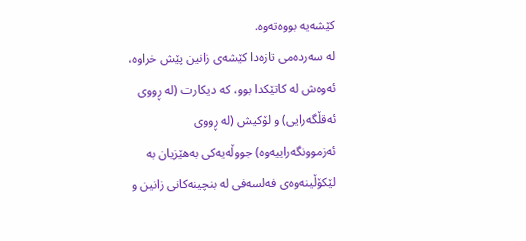کێشەیە بووەتەوە.
لە سەردەمی تازەدا کێشەی زانین پێش خراوە، ئەوەش لە کاتێکدا بوو، کە دیکارت (لە ڕووی ئەقڵگەرایی) و لۆکیش (لە ڕووی ئەزموونگەراییەوە) جووڵەیەکی بەهێزیان بە لێکۆڵینەوەی فەلسەفی لە بنچینەکانی زانین و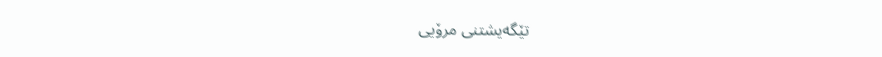تێگەیشتنی مرۆیی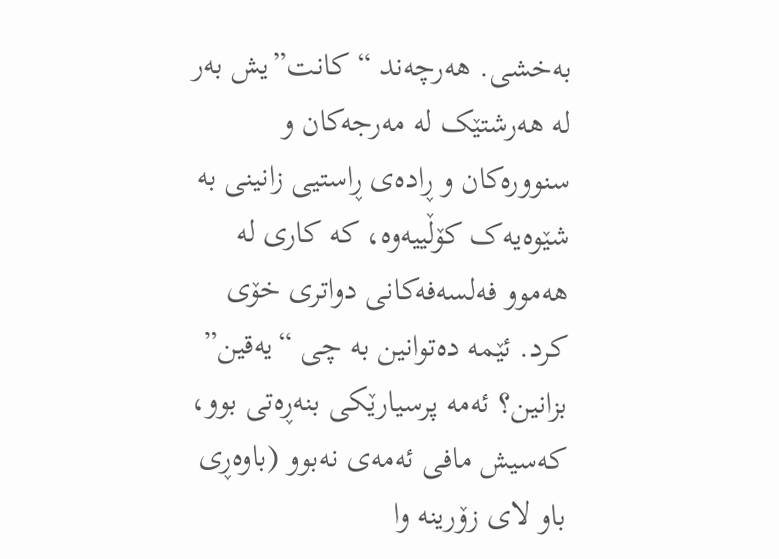بەخشی. هەرچەند “کانت”یش بەر لە هەرشتێک لە مەرجەکان و سنوورەکان و ڕادەی ڕاستیی زانینی بە شێوەیەک کۆڵییەوە، کە کاری لە هەموو فەلسەفەکانی دواتری خۆی کرد. ئێمە دەتوانین بە چی “یەقین” بزانین؟ ئەمە پرسیارێکی بنەڕەتی بوو، کەسیش مافی ئەمەی نەبوو (باوەڕی باو لای زۆرینە وا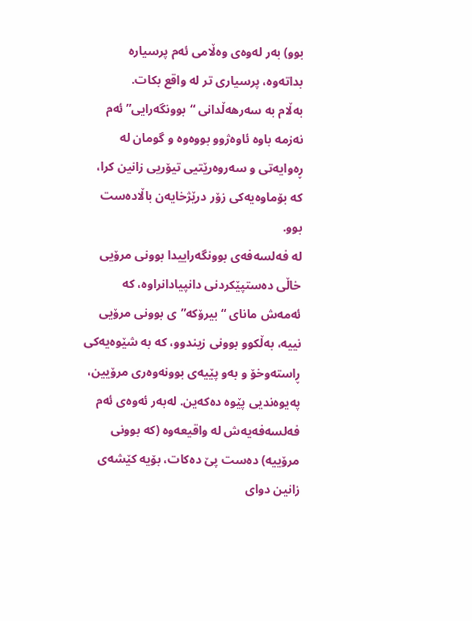بوو) بەر لەوەی وەڵامی ئەم پرسیارە بداتەوە، پرسیاری تر لە واقع بکات.
بەڵام بە سەرهەڵدانی “بوونگەرایی” ئەم نەزمە باوە ئاوەژوو بووەوە و گومان لە ڕەوایەتی و سەروەرێتیی تیۆریی زانین کرا، کە بۆماوەیەکی زۆر درێژخایەن باڵادەست بوو.
لە فەلسەفەی بوونگەراییدا بوونی مرۆیی خاڵی دەستپێکردنی دانپیادانراوە، کە ئەمەش مانای “بیرۆکە”ی بوونی مرۆیی نییە، بەڵکوو بوونی زیندوو، کە بە شێوەیەکی ڕاستەوخۆ و بەو پێیەی بوونەوەری مرۆیین، پەیوەندیی پێوە دەکەین. لەبەر ئەوەی ئەم فەلسەفەیەش لە واقیعەوە (کە بوونی مرۆییە) دەست پێ دەکات، بۆیە کێشەی زانین دوای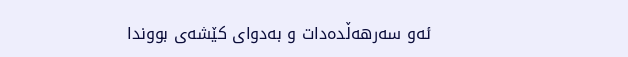ئەو سەرهەڵدەدات و بەدوای کێشەی بووندا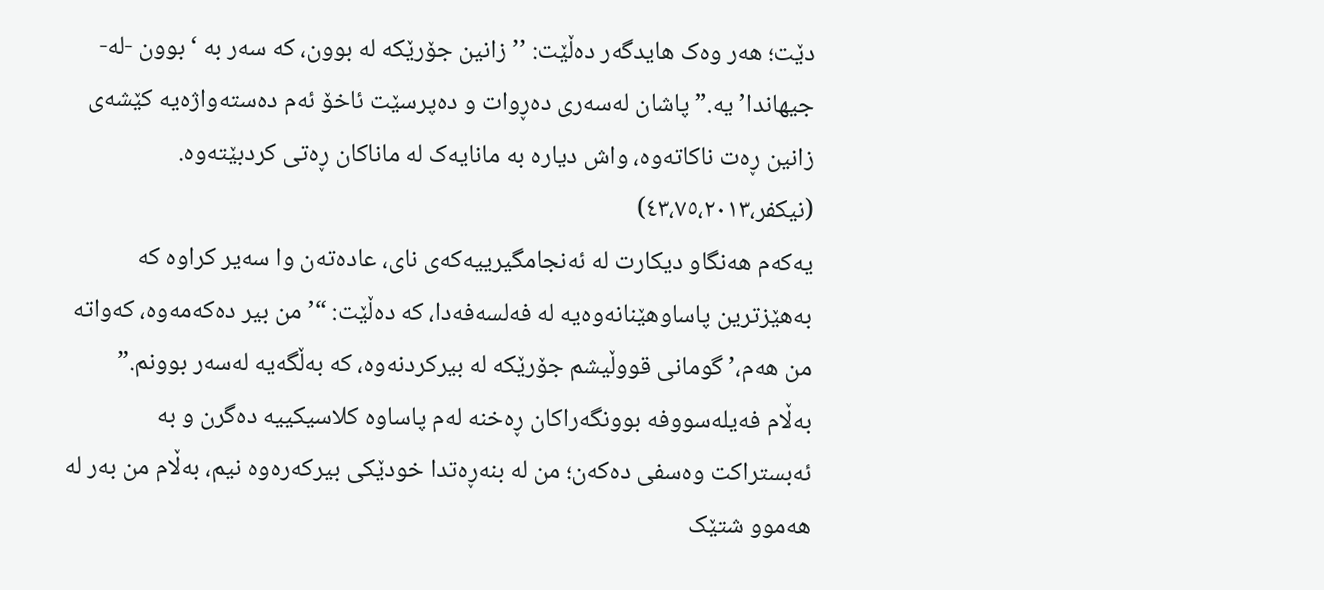دێت؛ هەر وەک هایدگەر دەڵێت: ’’زانین جۆرێکە لە بوون، کە سەر بە ‘بوون -لە- جیهاندا’یە.” پاشان لەسەری دەڕوات و دەپرسێت ئاخۆ ئەم دەستەواژەیە کێشەی زانین ڕەت ناکاتەوە، واش دیارە بە مانایەک لە ماناکان ڕەتی کردبێتەوە. (نیکفر،٤٣،٧٥،٢٠١٣)
یەکەم هەنگاو دیکارت لە ئەنجامگیرییەکەی نای، عادەتەن وا سەیر کراوە کە بەهێزترین پاساوهێنانەوەیە لە فەلسەفەدا، کە دەڵێت: “’من بیر دەکەمەوە، کەواتە من هەم،’ گومانی قووڵیشم جۆرێکە لە بیرکردنەوە، کە بەڵگەیە لەسەر بوونم.”
بەڵام فەیلەسووفە بوونگەراکان ڕەخنە لەم پاساوە کلاسیکییە دەگرن و بە ئەبستراکت وەسفی دەکەن؛ من لە بنەڕەتدا خودێکی بیرکەرەوە نیم، بەڵام من بەر لە هەموو شتێک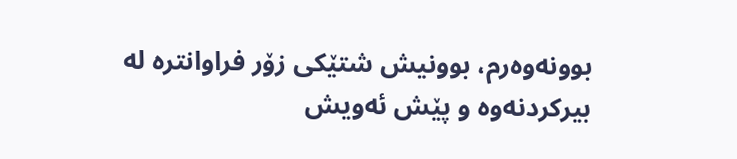بوونەوەرم، بوونیش شتێکی زۆر فراوانترە لە بیرکردنەوە و پێش ئەویش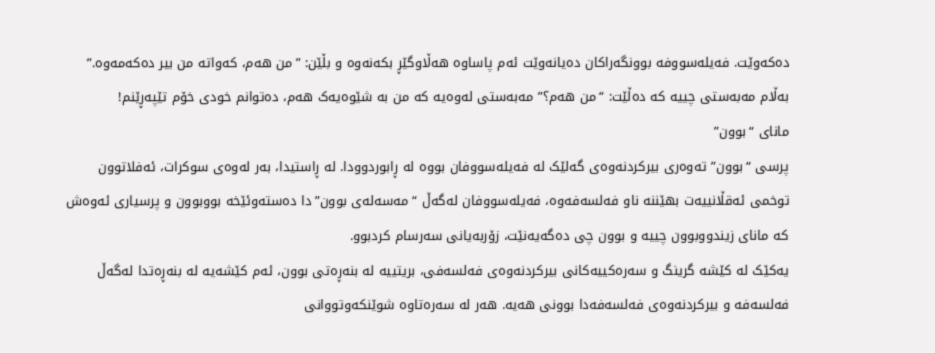دەکەوێت. فەیلەسووفە بوونگەراکان دەیانەوێت ئەم پاساوە هەڵاوگێڕ بکەنەوە و بڵێن: ”من هەم، کەواتە من بیر دەکەمەوە.” بەڵام مەبەستی چییە کە دەڵێت: “من هەم؟” مەبەستی لەوەیە کە من بە شێوەیەک هەم، دەتوانم خودی خۆم تێپەڕێنم!
مانای “بوون”
پرسی “بوون” تەوەری بیرکردنەوەی گەلێک لە فەیلەسووفان بووە لە ڕابوردوودا. لە ڕاستیدا، بەر لەوەی سوکرات، ئەفلاتوون توخمی ئەقڵانییەت بهێننە ناو فەلسەفەوە، فەیلەسووفان لەگەڵ “مەسەلەی بوون”دا دەستەوئێخە بووبوون و پرسیاری ئەوەش کە مانای زیندووبوون چییە و بوون چی دەگەیەنێت، زۆربەیانی سەرسام کردبوو.
یەکێک لە کێشە گرینگ و سەرەکییەکانی بیرکردنەوەی فەلسەفی، بریتییە لە بنەڕەتی بوون، ئەم کێشەیە لە بنەڕەتدا لەگەڵ فەلسەفە و بیرکردنەوەی فەلسەفەدا بوونی هەیە. هەر لە سەرەتاوە شوێنکەوتووانی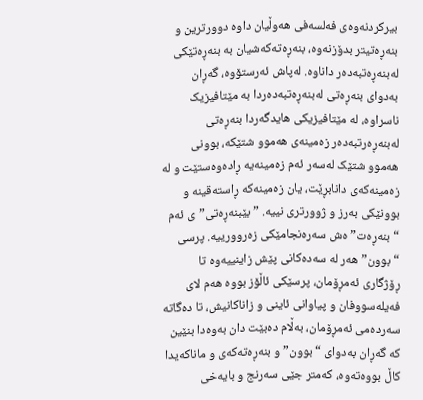بیرکردنەوەی فەلسەفی هەوڵیان داوە دوورترین و بنەڕەتیتر بدۆزنەوە، بنەڕەتەکەشیان بە بنەڕەتێکی لەبنەڕەتبەدەر داناوە. لەپاش ئەرستۆوە، گەڕان بەدوای بنەڕەتی لەبنەڕەتبەدەردا بە مێتافیزیک ناسراوە، لە مێتافیزیکی هایدگەردا بنەڕەتی لەبنەڕەرتبەدەر زەمینەی هەموو شتێکە، بوونی هەموو شتێک لەسەر ئەم زەمینەیە ڕادەوەستێت و لە زەمینەکەی دانابڕێت، یان زەمینەکە ڕاستەقینە و بوونێکی بەرز و ژوورتری نییە. ”بێبنەڕەتی”ی ئەم “بنەڕەت”ەش سەرەنجامێکی زەروورییە. پرسی “بوون” ھەر لە سەدەکانی پێش زاینییەوە تا ڕۆژگاری ئەمڕۆمان، پرسێکی ئاڵۆز بووە ھەم لای فەیلەسووفان و پیاوانی ئاینی و زاناکانیش، تا دەگاتە سەردەمی ئەمڕۆمان، بەڵام دەبێت دان بەوەدا بنێین کە گەڕان بەدوای “بوون” و بنەڕەتەکەی و ماناکەیدا کاڵ بووەتەوە، کەمتر جێی سەرنج و بایەخی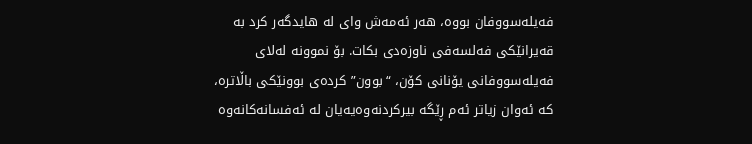فەیلەسووفان بووە، هەر ئەمەش وای لە هایدگەر کرد بە قەیرانێکی فەلسەفی ناوزەدی بکات. بۆ نموونە لەلای فەیلەسووفانی یۆنانی کۆن، “بوون” کردەی بوونێکی باڵاترە، کە ئەوان زیاتر ئەم ڕێگە بیرکردنەوەیەیان لە ئەفسانەکانەوە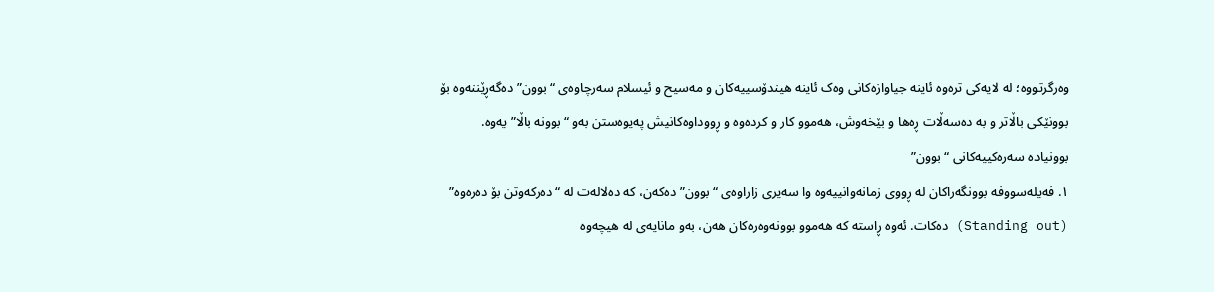وەرگرتووە؛ لە لایەکی ترەوە ئاینە جیاوازەکانی وەک ئاینە ھیندۆسییەکان و مەسیح و ئیسلام سەرچاوەی “بوون” دەگەڕێننەوە بۆ بوونێکی باڵاتر و بە دەسەڵات ڕەھا و بێخەوش، ھەموو کار و کردەوە و ڕووداوەکانیش پەیوەستن بەو “بوونە باڵا”یەوە.
بوونیادە سەرەکییەکانی “بوون”
١. فەیلەسووفە بوونگەراکان لە ڕووی زمانەوانییەوە وا سەیری زاراوەی “بوون” دەکەن، کە دەلالەت لە “دەرکەوتن بۆ دەرەوە” (Standing out) دەکات. ئەوە ڕاستە کە هەموو بوونەوەرەکان هەن، بەو مانایەی لە هیچەوە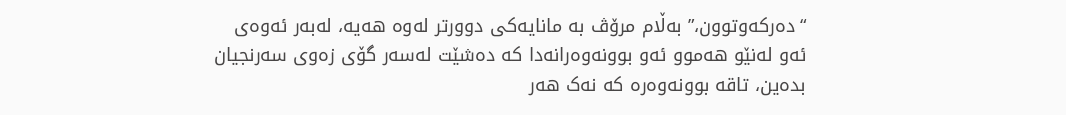“دەرکەوتوون،” بەڵام مرۆڤ بە مانایەکی دوورتر لەوە هەیە، لەبەر ئەوەی ئەو لەنێو هەموو ئەو بوونەوەرانەدا کە دەشێت لەسەر گۆی زەوی سەرنجیان بدەین، تاقە بوونەوەرە کە نەک هەر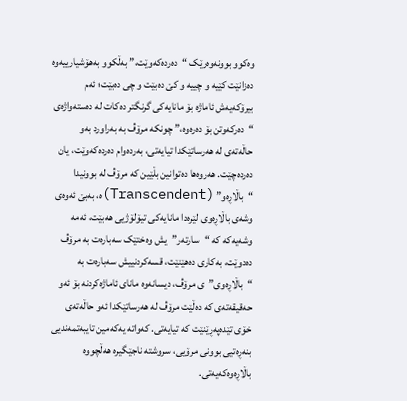وەکوو بوونەوەرێک “دەردەکەوێت،” بەڵکوو بەهۆشیارییەوە دەزانێت کێیە و چییە و کێ دەبێت و چی دەبێت؛ ئەم بیرۆکەیەش ئاماژە بۆ مانایەکی گرنگتر دەکات لە دەستەواژەی “دەرکەوتن بۆ دەرەوە،” چونکە مرۆڤ بە بەراورد بەو حاڵەتەی لە هەرساتێکدا تیایەتی، بەردەوام دەردەکەوێت، یان دەردەچێت. هەروەها دەتوانین بڵێین کە مرۆڤ لە بوونیدا “باڵاڕەو” (Transcendent)ە، بەبێ ئەوەی وشەی باڵاڕەوی لێرەدا مانایەکی تیۆلۆژیی هەبێت، ئەمە وشەیەکە کە “سارتەر”یش وەختێک سەبارەت بە مرۆڤ دەدوێت، بەکاری دەهێنێت، قسەکردنییش سەبارەت بە “باڵاڕەوی”ی مرۆڤ، دیسانەوە مانای ئاماژەکردنە بۆ ئەو حەقیقەتەی کە دەڵێت مرۆڤ لە هەرساتێکدا ئەو حاڵەتەی خۆی تێدەپەڕێنێت کە تیایەتی. کەواتە یەکەمین تایبەتمەندیی بنەڕەتیی بوونی مرۆیی، سروشتە ناجێگیرە هەڵچووە باڵاڕەوەکەیەتی.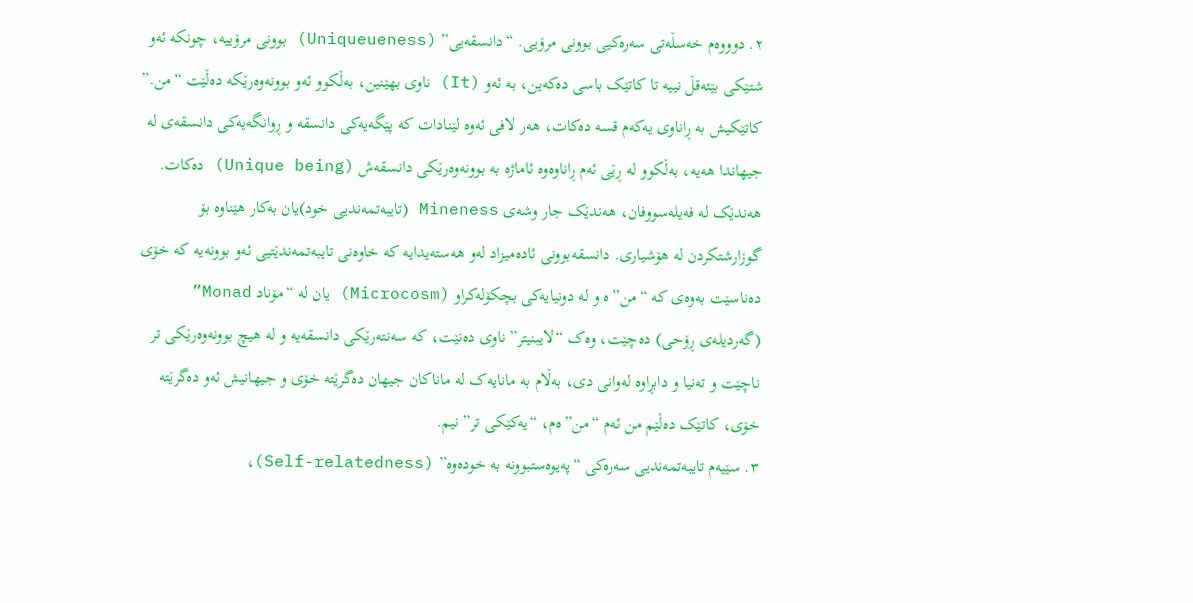٢. دوووەم خەسڵەتی سەرەکیی بوونی مرۆیی. “دانسقەیی” (Uniqueueness) بوونی مرۆییە، چونکە ئەو شتێکی بێئەقڵ نییە تا کاتێک باسی دەکەین، بە ئەو (It) ناوی بهێنین، بەڵکوو ئەو بوونەوەرێکە دەڵێت “من.” کاتێکیش بە ڕاناوی یەکەم قسە دەکات، هەر لافی ئەوە لێنادات کە پێگەیەکی دانسقە و ڕوانگەیەکی دانسقەی لە جیهاندا هەیە، بەڵکوو لە ڕێی ئەم ڕاناوەوە ئاماژە بە بوونەوەرێکی دانسقەش (Unique being) دەکات. هەندێک لە فەیلەسووفان، هەندێک جار وشەی Mineness (تایبەتمەندیی خود)یان بەکار هێناوە بۆ گوزارشتکردن لە هۆشیاری. دانسقەبوونی ئادەمیزاد لەو هەستەیدایە کە خاوەنی تایبەتمەندێتیی ئەو بوونەیە کە خۆی دەناسێت بەوەی کە “من”ە و لە دونیایەکی بچکۆلەکراو (Microcosm) یان لە “مۆناد Monad” (گەردیلەی ڕۆحی) دەچێت، وەک “لایبنیتر” ناوی دەنێت، کە سەنتەرێکی دانسقەیە و لە هیچ بوونەوەرێکی تر ناچێت و تەنیا و دابڕاوە لەوانی دی، بەڵام بە مانایەک لە ماناکان جیهان دەگرێتە خۆی و جیهانیش ئەو دەگرێتە خۆی، کاتێک دەڵێم من ئەم “من”ەم، “یەکێکی تر” نیم.
٣. سێیەم تایبەتمەندیی سەرەکی “پەیوەستبوونە بە خودەوە” (Self-relatedness)،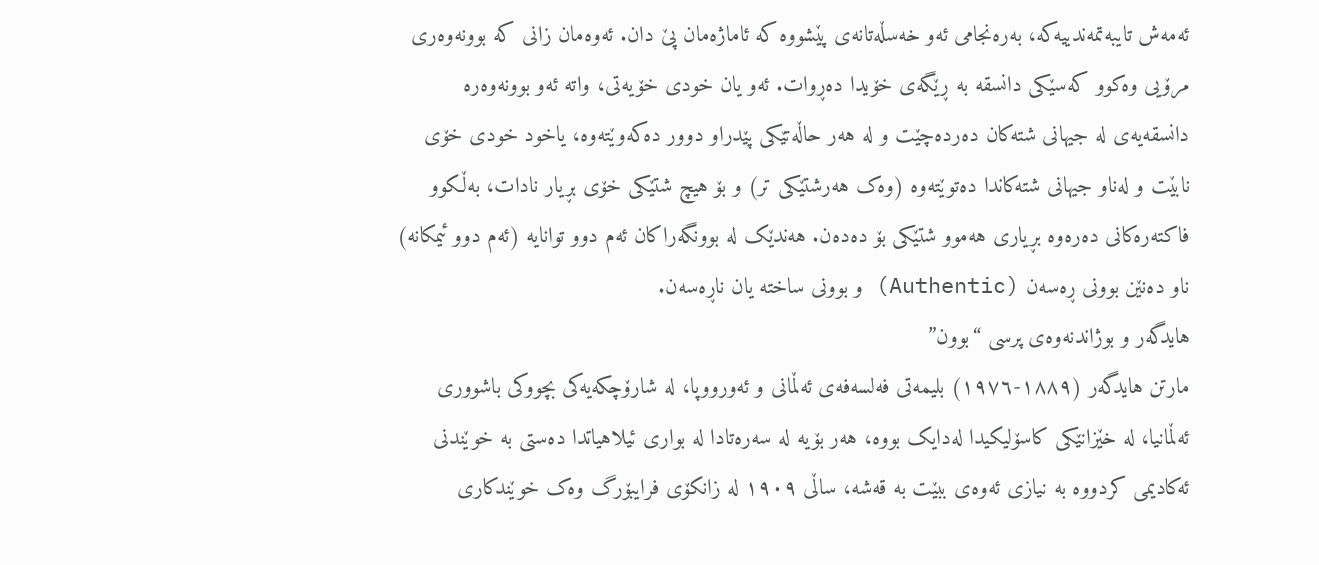ئەمەش تایبەتمەندییەکە، بەرەنجامی ئەو خەسڵەتانەی پێشووە کە ئاماژەمان پێ دان. ئەوەمان زانی کە بوونەوەری مرۆیی وەکوو کەسێکی دانسقە بە ڕێگەی خۆیدا دەڕوات. ئەو یان خودی خۆیەتی، واتە ئەو بوونەوەرە دانسقەیەی لە جیهانی شتەکان دەردەچێت و لە هەر حاڵەتێکی پێدراو دوور دەکەوێتەوە، یاخود خودی خۆی نابێت و لەناو جیهانی شتەکاندا دەتوێتەوە (وەک هەرشتێکی تر) و بۆ هیچ شتێکی خۆی بڕیار نادات، بەڵکوو فاکتەرەکانی دەرەوە بڕیاری هەموو شتێکی بۆ دەدەن. هەندێک لە بوونگەراکان ئەم دوو توانایە (ئەم دوو ئیمکانە) ناو دەنێن بوونی ڕەسەن (Authentic) و بوونی ساختە یان ناڕەسەن.
هایدگەر و بوژاندنەوەی پرسی “بوون”
مارتن هایدگەر (١٨٨٩-١٩٧٦) بلیمەتی فەلسەفەی ئەڵمانی و ئەورووپا، لە شارۆچکەیەکی بچووکی باشووری ئەڵمانیا، لە خێزانێکی کاسۆلیکیدا لەدایک بووە، هەر بۆیە لە سەرەتادا لە بواری ئیلاهیاتدا دەستی بە خوێندنی ئەکادیمی کردووە بە نیازی ئەوەی ببێت بە قەشە، ساڵی ١٩٠٩ لە زانکۆی فرایبۆرگ وەک خوێندکاری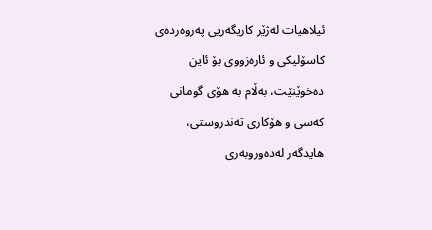ئیلاهیات لەژێر کاریگەریی پەروەردەی کاسۆلیکی و ئارەزووی بۆ ئاین دەخوێنێت، بەڵام بە ھۆی گومانی کەسی و ھۆکاری تەندروستی، هایدگەر لەدەوروبەری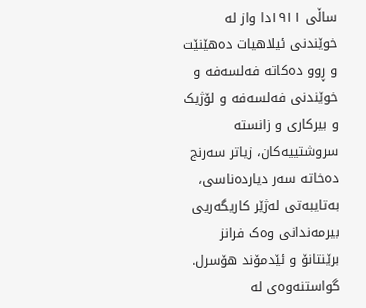ساڵی ١٩١١دا واز لە خوێندنی ئیلاهیات دەهێنێت و ڕوو دەکاتە فەلسەفە و خوێندنی فەلسەفە و لۆژیک و بیرکاری و زانستە سروشتییەکان، زیاتر سەرنج دەخاتە سەر دیاردەناسی، بەتایبەتی لەژێر کاریگەریی بیرمەندانی وەک فرانز برێنتانۆ و ئێدمۆند ھۆسرل. گواستنەوەی لە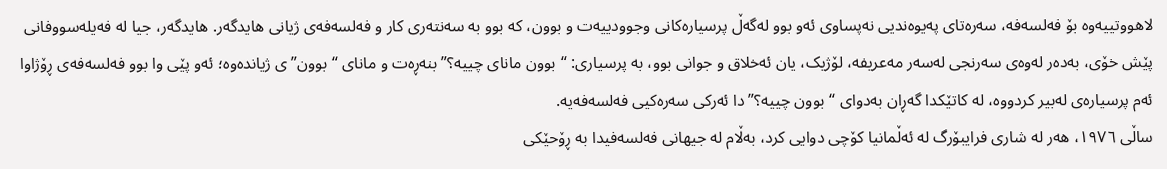لاهووتییەوە بۆ فەلسەفە، سەرەتای پەیوەندیی نەپساوی ئەو بوو لەگەڵ پرسیارەکانی وجوودییەت و بوون، کە بوو بە سەنتەری کار و فەلسەفەی ژیانی هایدگەر. هایدگەر، جیا لە فەیلەسووفانی پێش خۆی، بەدەر لەوەی سەرنجی لەسەر مەعریفە، لۆژیک، یان ئەخلاق و جوانی بوو، بە پرسیاری: “بوون مانای چییە؟” بنەڕەت و مانای “بوون”ی ژیاندەوە؛ ئەو پێی وا بوو فەلسەفەی ڕۆژاوا ئەم پرسیارەی لەبیر کردووە، لە کاتێکدا گەڕان بەدوای “بوون چییە؟”دا ئەرکی سەرەکیی فەلسەفەیە.
ساڵی ١٩٧٦، هەر لە شاری فرایبۆرگ لە ئەڵمانیا کۆچی دوایی کرد، بەڵام لە جیهانی فەلسەفیدا بە ڕۆحێکی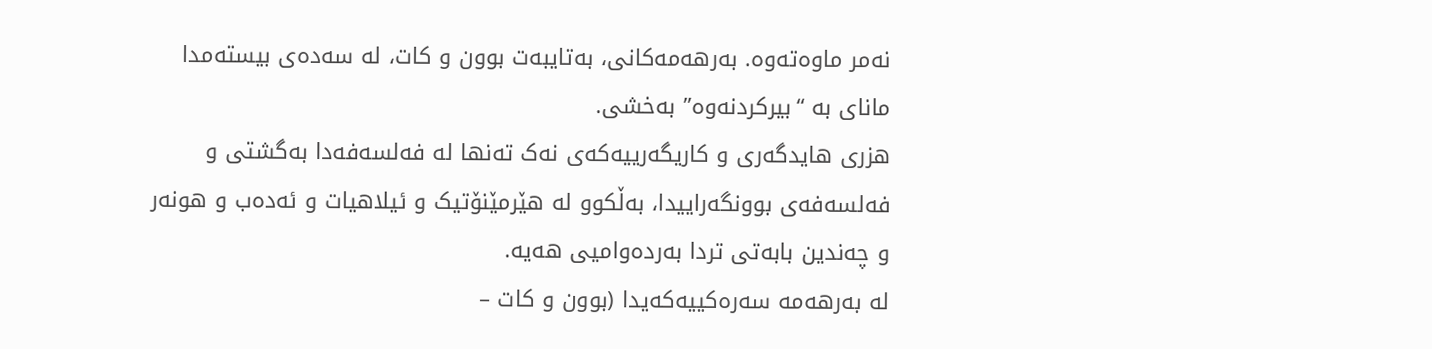نەمر ماوەتەوە. بەرهەمەکانی، بەتایبەت بوون و کات، لە سەدەی بیستەمدا مانای بە “بیرکردنەوە” بەخشی.
هزری هایدگەری و کاریگەرییەکەی نەک تەنها لە فەلسەفەدا بەگشتی و فەلسەفەی بوونگەراییدا، بەڵکوو لە هێرمێنۆتیک و ئیلاهیات و ئەدەب و هونەر و چەندین بابەتی تردا بەردەوامیی هەیە.
لە بەرهەمە سەرەکییەکەیدا (بوون و کات –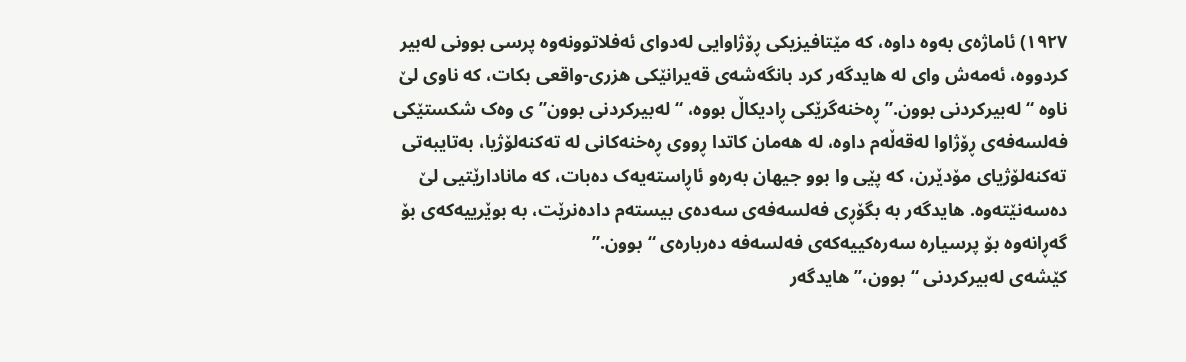١٩٢٧) ئاماژەی بەوە داوە، کە مێتافیزیکی ڕۆژاوایی لەدوای ئەفلاتوونەوە پرسی بوونی لەبیر کردووە، ئەمەش وای لە هایدگەر کرد بانگەشەی قەیرانێکی هزری-واقعی بکات، کە ناوی لێ ناوە “لەبیرکردنی بوون.” ڕەخنەگرێکی ڕادیکاڵ بووە، “لەبیرکردنی بوون”ی وەک شکستێکی فەلسەفەی ڕۆژاوا لەقەڵەم داوە، لە هەمان کاتدا ڕووی ڕەخنەکانی لە تەکنەلۆژیا، بەتایبەتی تەکنەلۆژیای مۆدێرن، کە پێی وا بوو جیهان بەرەو ئاڕاستەیەک دەبات، کە مانادارێتیی لێ دەسەنێتەوە. هایدگەر بە بگۆڕی فەلسەفەی سەدەی بیستەم دادەنرێت، بە بوێرییەکەی بۆ گەڕانەوە بۆ پرسیارە سەرەکییەکەی فەلسەفە دەربارەی “بوون.”
کێشەی لەبیرکردنی “بوون،” هایدگەر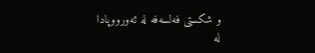و شکستی فەلسەفە لە ئەورووپادا
لە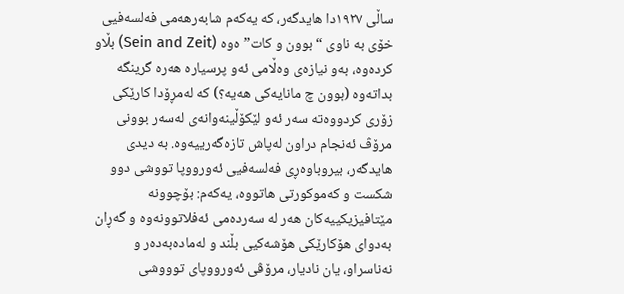ساڵی ١٩٢٧دا هایدگەر، کە یەکەم شابەرهەمی فەلسەفیی خۆی بە ناوی “بوون و کات”ەوە (Sein and Zeit) بڵاو کردەوە، بەو نیازەی وەڵامی ئەو پرسیارە هەرە گرینگە بداتەوە (بوون چ مانایەکی هەیە؟) کە لەمڕۆدا کارێکی زۆری کردووەتە سەر ئەو لێکۆڵینەوانەی لەسەر بوونی مرۆڤ ئەنجام دراون لەپاش تازەگەرییەوە. بە دیدی هایدگەر، بیروباوەڕی فەلسەفیی ئەورووپا تووشی دوو شکست و کەموکورتی هاتووە، یەکەم: بۆچوونە مێتافیزیکییەکان هەر لە سەردەمی ئەفلاتوونەوە و گەڕان بەدوای هۆکارێکی هۆشەکیی بڵند و لەمادەبەدەر و نەناسراو، یان نادیار، مرۆڤی ئەورووپای توووشی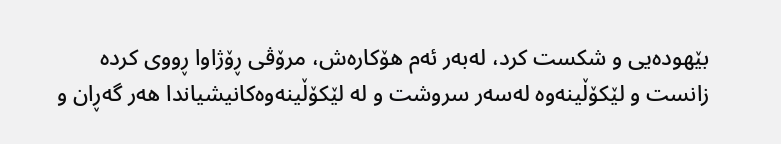بێهودەیی و شکست کرد، لەبەر ئەم هۆکارەش، مرۆڤی ڕۆژاوا ڕووی کردە زانست و لێکۆڵینەوە لەسەر سروشت و لە لێکۆڵینەوەکانیشیاندا هەر گەڕان و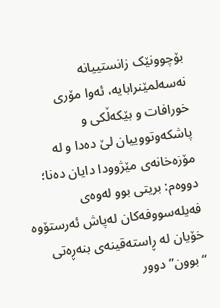بۆچوونێک زانستییانە نەسەلمێنرابایە، ئەوا مۆری خورافات و بێکەڵکی و پاشکەوتووییان لێ دەدا و لە مۆزەخانەی مێژوودا دایان دەنا؛ دووەم: بریتی بوو لەوەی فەیلەسووفەکان لەپاش ئەرستۆوە خۆیان لە ڕاستەقینەی بنەڕەتی “بوون” دوور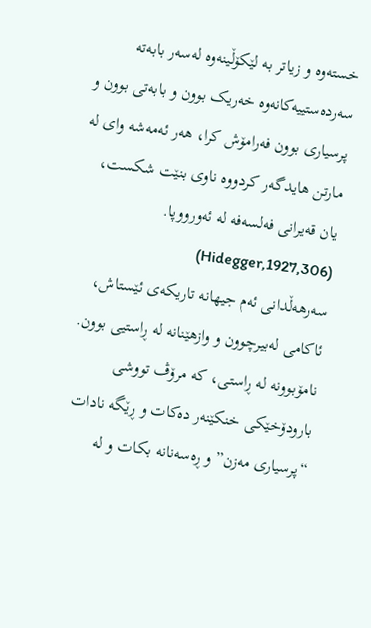خستەوە و زیاتر بە لێکۆڵینەوە لەسەر بابەتە سەردەستییەکانەوە خەریک بوون و بابەتی بوون و پرسیاری بوون فەرامۆش کرا، هەر ئەمەشە وای لە مارتن هایدگەر کردووە ناوی بنێت شکست، یان قەیرانی فەلسەفە لە ئەورووپا. (Hidegger,1927,306)
سەرهەڵدانی ئەم جیهانە تاریکەی ئێستاش، ئاکامی لەبیرچوون و وازهێنانە لە ڕاستیی بوون. نامۆبوونە لە ڕاستی، کە مرۆڤ تووشی بارودۆخێکی خنکێنەر دەکات و ڕێگە نادات “پرسیاری مەزن” و ڕەسەنانە بکات و لە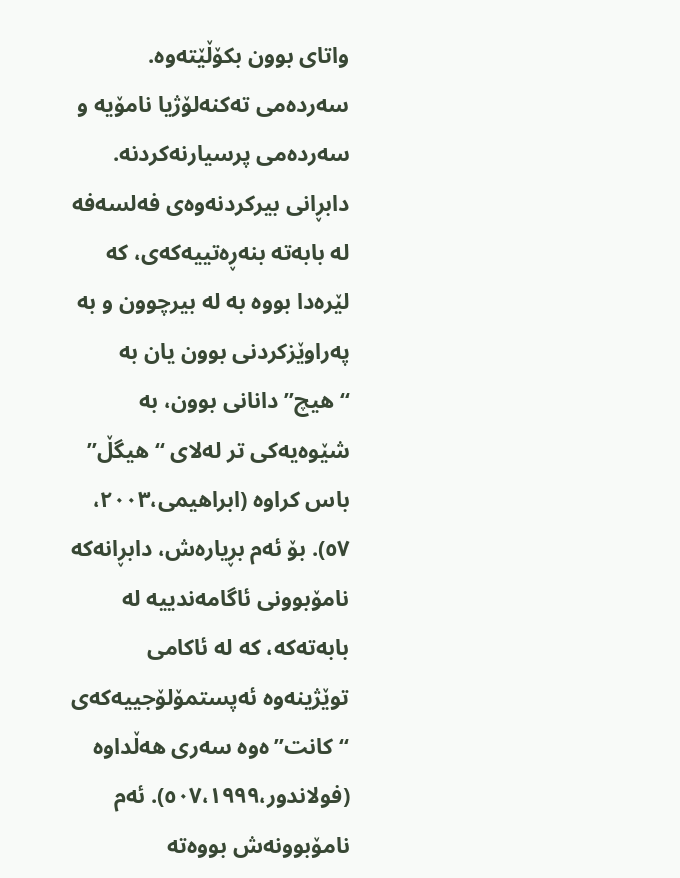واتای بوون بکۆڵێتەوە. سەردەمی تەکنەلۆژیا نامۆیە و سەردەمی پرسیارنەکردنە. دابڕانی بیرکردنەوەی فەلسەفە لە بابەتە بنەڕەتییەکەی، کە لێرەدا بووە بە لە بیرچوون و بە پەراوێزکردنی بوون یان بە “هیچ” دانانی بوون، بە شێوەیەکی تر لەلای “هیگڵ” باس کراوە (ابراهیمی،٢٠٠٣، ٥٧). بۆ ئەم بڕیارەش، دابڕانەکە نامۆبوونی ئاگامەندییە لە بابەتەکە، کە لە ئاکامی توێژینەوە ئەپستمۆلۆجییەکەی “کانت”ەوە سەری هەڵداوە (فولاندور،٥٠٧،١٩٩٩). ئەم نامۆبوونەش بووەتە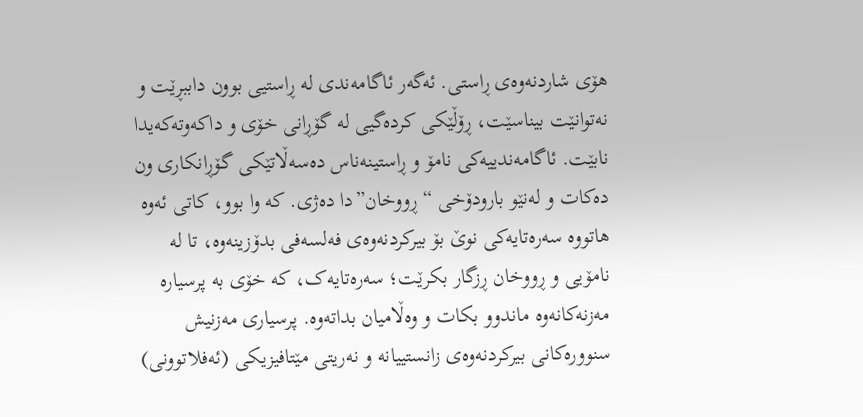هۆی شاردنەوەی ڕاستی. ئەگەر ئاگامەندی لە ڕاستیی بوون داببڕێت و نەتوانێت بیناسێت، ڕۆڵێکی کردەگیی لە گۆڕانی خۆی و داکەوتەکەیدا نابێت. ئاگامەندییەکی نامۆ و ڕاستینەناس دەسەڵاتێکی گۆڕانکاری ون دەکات و لەنێو بارودۆخی “ڕووخان”دا دەژی. کە وا بوو، کاتی ئەوە هاتووە سەرەتایەکی نوێ بۆ بیرکردنەوەی فەلسەفی بدۆزینەوە، تا لە نامۆیی و ڕووخان ڕزگار بکرێت؛ سەرەتایەک، کە خۆی بە پرسیارە مەزنەکانەوە ماندوو بکات و وەڵامیان بداتەوە. پرسیاری مەزنیش سنوورەکانی بیرکردنەوەی زانستییانە و نەریتی مێتافیزیکی (ئەفلاتوونی)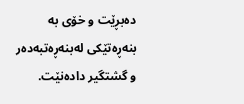دەبڕێت و خۆی بە بنەڕەتێکی لەبنەڕەتبەدەر و گشتگیر دادەنێت.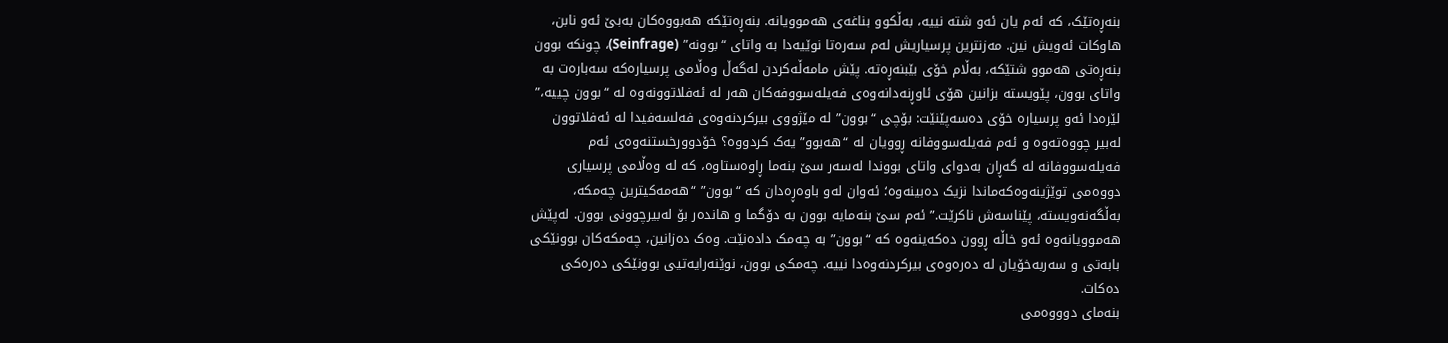بنەڕەتێک، کە ئەم یان ئەو شتە نییە، بەڵکوو بناغەی هەموویانە. بنەڕەتێکە هەبووەکان بەبێ ئەو نابن، هاوکات ئەویش نین. مەزنترین پرسیاریش لەم سەرەتا نوێیەدا بە واتای “بوونە” (Seinfrage)، چونکە بوون بنەڕەتی هەموو شتێکە، بەڵام خۆی بێبنەڕەتە. پێش مامەڵەکردن لەگەڵ وەڵامی پرسیارەکە سەبارەت بە واتای بوون، پێویستە بزانین هۆی ئاوڕنەدانەوەی فەیلەسووفەکان هەر لە ئەفلاتوونەوە لە “بوون چییە،” لێرەدا ئەو پرسیارە خۆی دەسەپێنێت: بۆچی “بوون” لە مێژووی بیرکردنەوەی فەلسەفیدا لە ئەفلاتوون لەبیر چووەتەوە و ئەم فەیلەسووفانە ڕوویان لە “هەبوو”یەک کردووە؟ خۆدوورخستنەوەی ئەم فەیلەسووفانە لە گەڕان بەدوای واتای بووندا لەسەر سێ بنەما ڕاوەستاوە، کە لە وەڵامی پرسیاری دووەمی توێژینەوەکەماندا نزیک دەبینەوە؛ ئەوان لەو باوەڕەدان کە “بوون” “هەمەکیترین چەمکە، بەڵگەنەویستە، پێناسەش ناکرێت.” ئەم سێ بنەمایە بوون بە دۆگما و هاندەر بۆ لەبیرچوونی بوون. لەپێش هەموویانەوە ئەو خاڵە ڕوون دەکەینەوە کە “بوون” بە چەمک دادەنێت. وەک دەزانین، چەمکەکان بوونێکی بابەتی و سەربەخۆیان لە دەرەوەی بیرکردنەوەدا نییە. چەمکی بوون، نوێنەرایەتیی بوونێکی دەرەکی دەکات.
بنەمای دوووەمی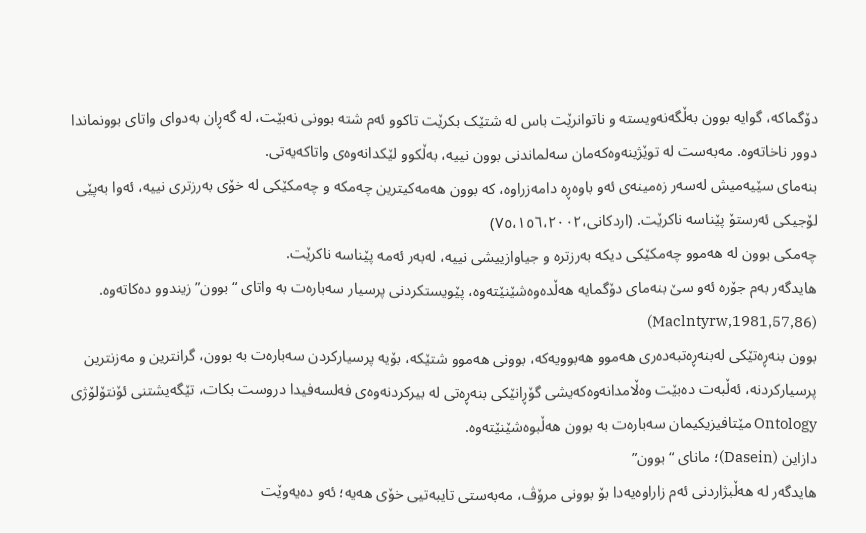دۆگماکە، گوایە بوون بەڵگەنەویستە و ناتوانرێت باس لە شتێک بکرێت تاکوو ئەم شتە بوونی نەبێت، لە گەڕان بەدوای واتای بوونماندا دوور ناخاتەوە. مەبەست لە توێژینەوەکەمان سەلماندنی بوون نییە، بەڵکوو لێکدانەوەی واتاکەیەتی.
بنەمای سێیەمیش لەسەر زەمینەی ئەو باوەڕە دامەزراوە، کە بوون هەمەکیترین چەمکە و چەمکێکی لە خۆی بەرزتری نییە، ئەوا بەپێی لۆجیکی ئەرستۆ پێناسە ناکرێت. (اردکانی،٧٥،١٥٦،٢٠٠٢)
چەمکی بوون لە هەموو چەمکێکی دیکە بەرزترە و جیاوازییشی نییە، لەبەر ئەمە پێناسە ناکرێت.
هایدگەر بەم جۆرە ئەو سێ بنەمای دۆگمایە هەڵدەوەشێنێتەوە، پێویستکردنی پرسیار سەبارەت بە واتای “بوون” زیندوو دەکاتەوە. (Maclntyrw,1981,57,86)
بوون بنەڕەتێکی لەبنەڕەتبەدەری هەموو هەبوویەکە، بوونی هەموو شتێکە، بۆیە پرسیارکردن سەبارەت بە بوون، گرانترین و مەزنترین پرسیارکردنە، ئەڵبەت دەبێت وەڵامدانەوەکەیشی گۆڕانێکی بنەڕەتی لە بیرکردنەوەی فەلسەفیدا دروست بکات، تێگەیشتنی ئۆنتۆلۆژی Ontology مێتافیزیکیمان سەبارەت بە بوون هەڵبوەشێنێتەوە.
دازاین (Dasein)؛ مانای “بوون”
هایدگەر لە هەڵبژاردنی ئەم زاراوەیەدا بۆ بوونی مرۆڤ، مەبەستی تایبەتیی خۆی هەیە؛ ئەو دەیەوێت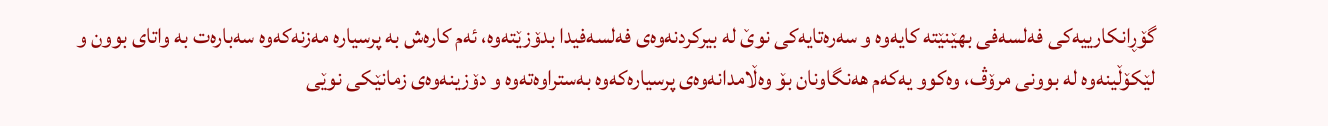گۆڕانکارییەکی فەلسەفی بهێنێتە کایەوە و سەرەتایەکی نوێ لە بیرکردنەوەی فەلسەفیدا بدۆزێتەوە، ئەم کارەش بە پرسیارە مەزنەکەوە سەبارەت بە واتای بوون و لێکۆڵینەوە لە بوونی مرۆڤ، وەکوو یەکەم هەنگاونان بۆ وەڵامدانەوەی پرسیارەکەوە بەستراوەتەوە و دۆزینەوەی زمانێکی نوێی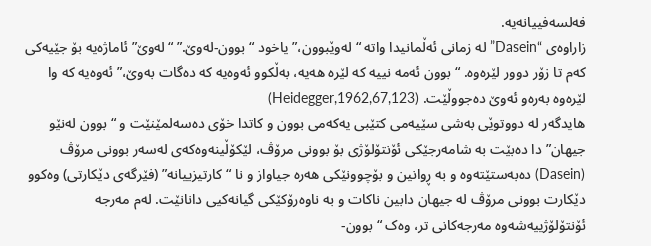فەلسەفییانەیە.
زاراوەی “Dasein” لە زمانی ئەڵمانیدا واتە “لەوێبوون،” یاخود “بوون-لەوێ.” “لەوێ” ئاماژەیە بۆ جێیەکی کەم تا زۆر دوور لێرەوە. “بوون ئەمە نییە کە لێرە هەیە، بەڵکوو ئەوەیە کە دەگات بەوێ،” ئەوەیە کە وا لێرەوە بەرەو ئەوێ دەجووڵێت. (Heidegger,1962,67,123)
هایدگەر لە دووتوێی بەشی سێیەمی کتێبی یەکەمی بوون و کاتدا خۆی دەسەلمێنێت و “بوون لەنێو جیهان”دا دەبێت بە شامەرجێکی ئۆنتۆلۆژی بۆ بوونی مرۆڤ، لێکۆڵینەوەکەی لەسەر بوونی مرۆڤ (Dasein) دەبەستێتەوە و بە ڕوانین و بۆچوونێکی هەرە جیاواز و نا “کارتیزییانە” (فێرگەی دێکارتی) وەکوو دێکارت بوونی مرۆڤ لە جیهان دابین ناکات و بە ناوەرۆکێکی گیانەکیی دانانێت. لەم مەرجە ئۆنتۆلۆژییەشەوە مەرجەکانی تر، وەک “بوون-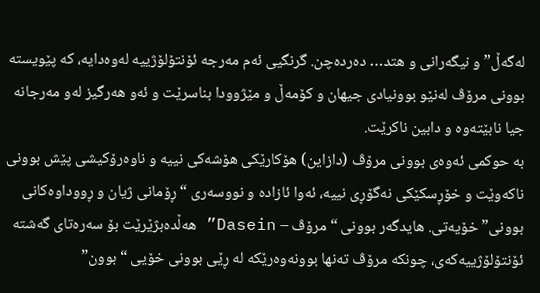لەگەڵ” و نیگەرانی و هتد… دەردەچن. گرنگیی ئەم مەرجە ئۆنتۆلۆژییە لەوەدایە، کە پێویستە بوونی مرۆڤ لەنێو بوونیادی جیهان و کۆمەڵ و مێژوودا بناسرێت و ئەو هەرگیز لەو مەرجانە جیا نابێتەوە و دابین ناکرێت.
بە حوکمی ئەوەی بوونی مرۆڤ (دازاین) هۆکارێکی هۆشەکی نییە و ناوەرۆکیشی پێش بوونی ناکەوێت و خۆڕسکێکی نەگۆڕی نییە، ئەوا ئازادە و نووسەری “ڕۆمانی ژیان و ڕووداوەکانی بوونی” خۆیەتی. هایدگەر بوونی “مرۆڤ – Dasein” هەڵدەبژێرێت بۆ سەرەتای گەشتە ئۆنتۆلۆژییەکەی، چونکە مرۆڤ تەنها بوونەوەرێکە لە ڕێی بوونی خۆیی “بوون”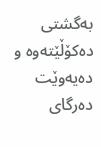بەگشتی دەکۆڵێتەوە و دەیەوێت دەرگای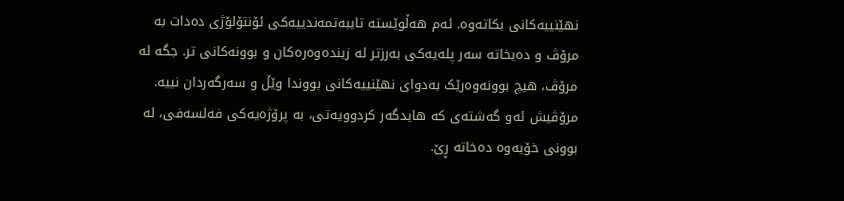نهێنییەکانی بکاتەوە. ئەم هەڵوێستە تایبەتمەندییەکی ئۆنتۆلۆژی دەدات بە مرۆڤ و دەیخاتە سەر پلەیەکی بەرزتر لە زیندەوەرەکان و بوونەکانی تر. جگە لە مرۆڤ، هیچ بوونەوەرێک بەدوای نهێنییەکانی بووندا وێڵ و سەرگەردان نییە. مرۆڤیش ئەو گەشتەی کە هایدگەر کردوویەتی، بە پرۆژەیەکی فەلسەفی، لە بوونی خۆیەوە دەخاتە ڕێ.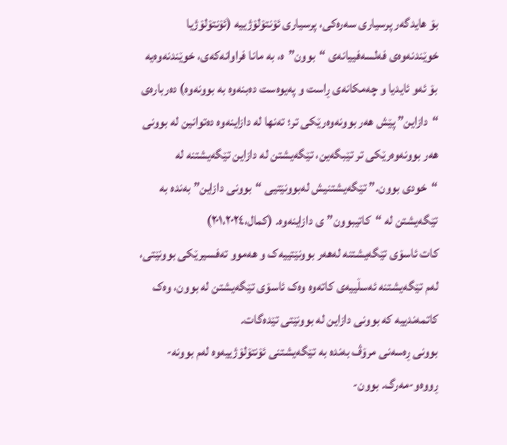بۆ هایدگەر پرسیاری سەرەکی، پرسیاری ئۆنتۆلۆژییە (ئۆنتۆلۆژیا خوێندنەوەی فەلسەفییانەی “بوون”ە، بە مانا فراوانەکەی، خوێندنەوەیە بۆ ئەو ئایدیا و چەمکانەی ڕاست و پەیوەست دەبنەوە بە بوونەوە) دەربارەی “دازاین” پێش هەر بوونەوەرێکی تر؛ تەنها لە دازاینەوە دەتوانین لە بوونی هەر بوونەوەرێکی تر تێبگەین، تێگەیشتن لە دازاین تێگەیشتنە لە “خودی بوون.” تێگەیشتنیش لەبوونێتیی “بوونی دازاین” بەندە بە تێگەیشتن لە “کاتیبوون”ی دازاینەوە. (کمال،٢٠١،٢٠٢٤)
کات ئاسۆی تێگەیشتنە لەهەر بوونێتییەک و هەموو تەفسیرێکی بوونێتی، لەم تێگەیشتنە ئەسڵییەی کاتەوە وەک ئاسۆی تێگەیشتن لە بوون، وەک کاتمەندییە کە بوونی دازاین لە بوونێتی تێدەگات.
بوونی ڕەسەنی مرۆڤ بەندە بە تێگەیشتنی ئۆنتۆلۆژییەوە لەم بوونە-ڕووەو-مەرگ. بوون-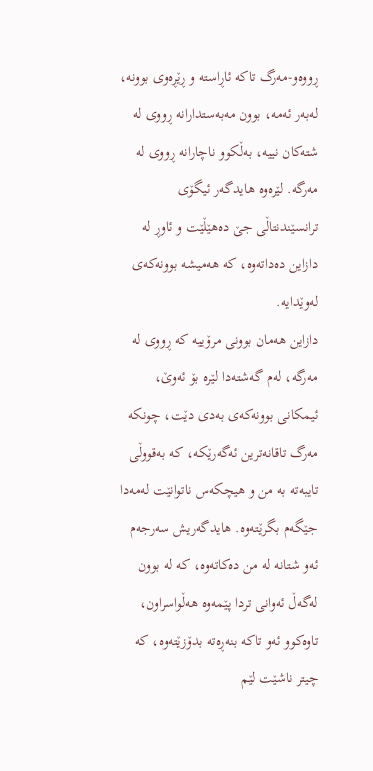ڕووەو-مەرگ تاکە ئاڕاستە و ڕێڕەوی بوونە، لەبەر ئەمە، بوون مەبەستدارانە ڕووی لە شتەکان نییە، بەڵکوو ناچارانە ڕووی لە مەرگە. لێرەوە هایدگەر ئیگۆی ترانسێندنتاڵی جێ دەهێڵێت و ئاوڕ لە دازاین دەداتەوە، کە هەمیشە بوونەکەی لەوێدایە.
دازاین هەمان بوونی مرۆییە کە ڕووی لە مەرگە، لەم گەشتەدا لێرە بۆ ئەوێ، ئیمکانی بوونەکەی بەدی دێت، چونکە مەرگ تاقانەترین ئەگەرێکە، کە بەقووڵی تایبەتە بە من و هیچکەس ناتوانێت لەمەدا جێگەم بگرێتەوە. هایدگەریش سەرجەم ئەو شتانە لە من دەکاتەوە، کە لە بوون لەگەڵ ئەوانی تردا پێمەوە هەڵواسراون، تاوەکوو ئەو تاکە بنەڕەتە بدۆزێتەوە، کە چیتر ناشێت لێم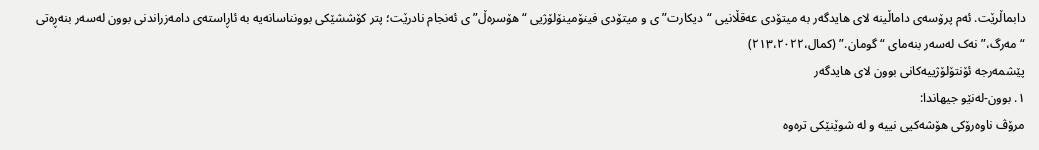دابماڵرێت. ئەم پرۆسەی داماڵینە لای هایدگەر بە میتۆدی عەقڵانیی “دیکارت”ی و میتۆدی فینۆمینۆلۆژیی “هۆسرەڵ”ی ئەنجام نادرێت؛ پتر کۆششێکی بوونناسانەیە بە ئاڕاستەی دامەزراندنی بوون لەسەر بنەڕەتی “مەرگ،” نەک لەسەر بنەمای “گومان.” (کمال،٢١٣،٢٠٢٢)
پێشمەرجە ئۆنتۆلۆژییەکانی بوون لای هایدگەر
١. بوون-لەنێو جیهاندا:
مرۆڤ ناوەرۆکی هۆشەکیی نییە و لە شوێنێکی ترەوە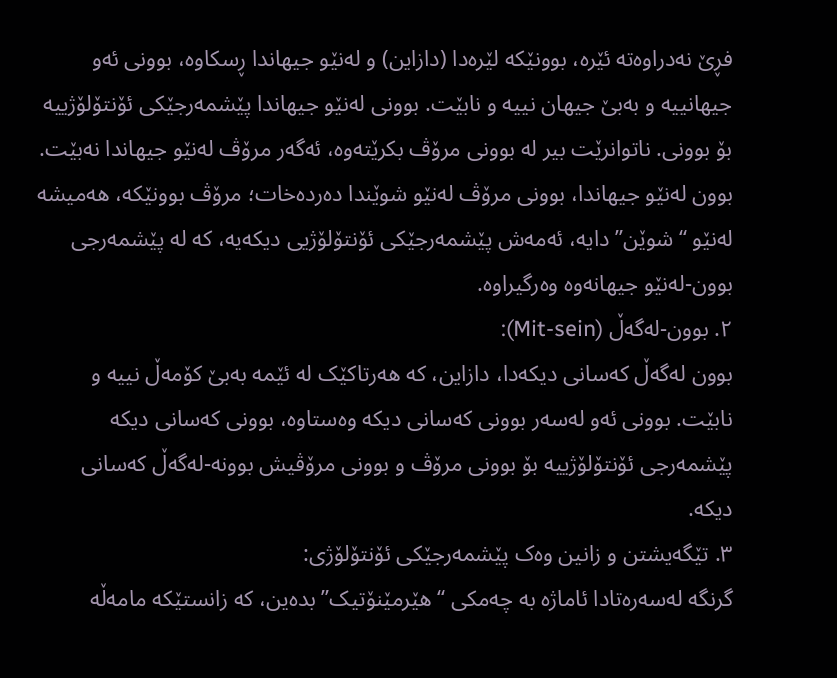فڕێ نەدراوەتە ئێرە، بوونێکە لێرەدا (دازاین) و لەنێو جیهاندا ڕسکاوە، بوونی ئەو جیهانییە و بەبێ جیهان نییە و نابێت. بوونی لەنێو جیهاندا پێشمەرجێکی ئۆنتۆلۆژییە بۆ بوونی. ناتوانرێت بیر لە بوونی مرۆڤ بکرێتەوە، ئەگەر مرۆڤ لەنێو جیهاندا نەبێت. بوون لەنێو جیهاندا، بوونی مرۆڤ لەنێو شوێندا دەردەخات؛ مرۆڤ بوونێکە، هەمیشە لەنێو “شوێن”دایە، ئەمەش پێشمەرجێکی ئۆنتۆلۆژیی دیکەیە، کە لە پێشمەرجی بوون-لەنێو جیهانەوە وەرگیراوە.
٢. بوون-لەگەڵ (Mit-sein):
بوون لەگەڵ کەسانی دیکەدا، دازاین، کە هەرتاکێک لە ئێمە بەبێ کۆمەڵ نییە و نابێت. بوونی ئەو لەسەر بوونی کەسانی دیکە وەستاوە، بوونی کەسانی دیکە پێشمەرجی ئۆنتۆلۆژییە بۆ بوونی مرۆڤ و بوونی مرۆڤیش بوونە-لەگەڵ کەسانی دیکە.
٣. تێگەیشتن و زانین وەک پێشمەرجێکی ئۆنتۆلۆژی:
گرنگە لەسەرەتادا ئاماژە بە چەمکی “هێرمێنۆتیک” بدەین، کە زانستێکە مامەڵە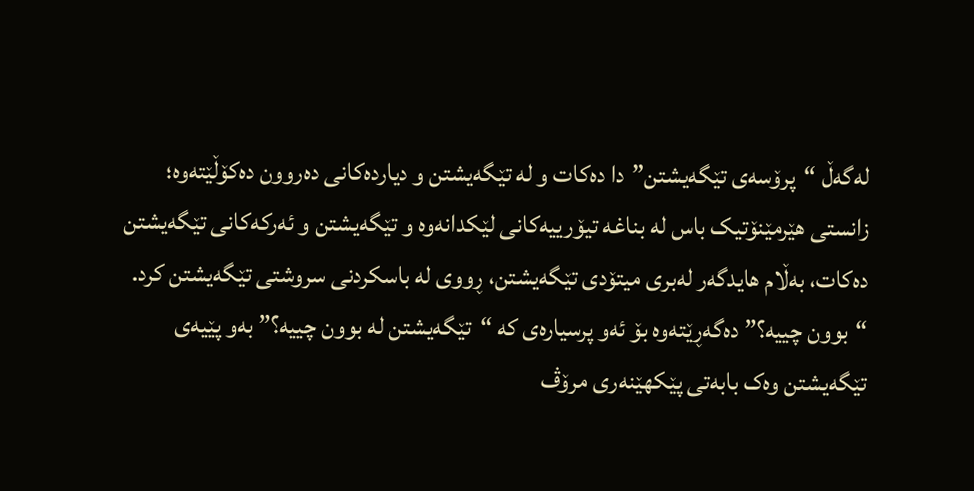لەگەڵ “پرۆسەی تێگەیشتن”دا دەکات و لە تێگەیشتن و دیاردەکانی دەروون دەکۆڵێتەوە؛ زانستی هێرمێنۆتیک باس لە بناغە تیۆرییەکانی لێکدانەوە و تێگەیشتن و ئەرکەکانی تێگەیشتن دەکات، بەڵام هایدگەر لەبری میتۆدی تێگەیشتن، ڕووی لە باسکردنی سروشتی تێگەیشتن کرد. “بوون چییە؟” دەگەڕێتەوە بۆ ئەو پرسیارەی کە “تێگەیشتن لە بوون چییە؟” بەو پێیەی تێگەیشتن وەک بابەتی پێکهێنەری مرۆڤ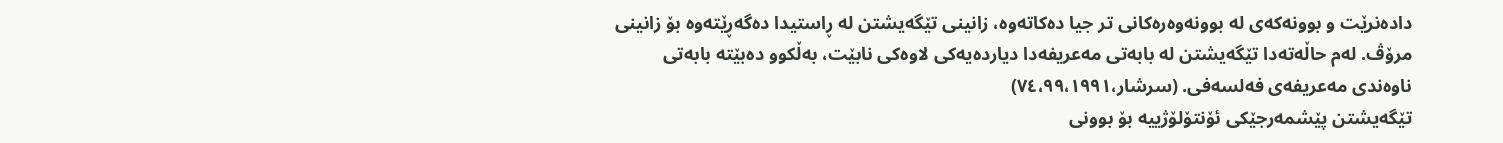دادەنرێت و بوونەکەی لە بوونەوەرەکانی تر جیا دەکاتەوە، زانینی تێگەیشتن لە ڕاستیدا دەگەڕێتەوە بۆ زانینی مرۆڤ. لەم حاڵەتەدا تێگەیشتن لە بابەتی مەعریفەدا دیاردەیەکی لاوەکی نابێت، بەڵکوو دەبێتە بابەتی ناوەندی مەعریفەی فەلسەفی. (سرشار،٧٤،٩٩،١٩٩١)
تێگەیشتن پێشمەرجێکی ئۆنتۆلۆژییە بۆ بوونی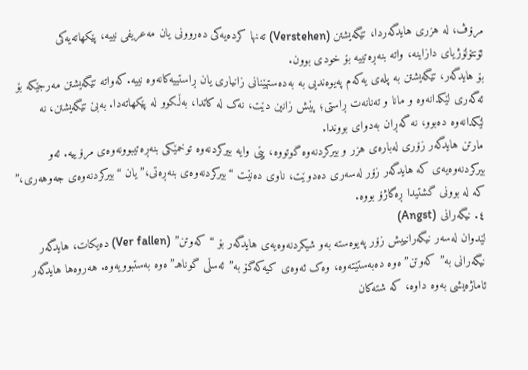مرۆڤ، لە هزری هایدگەردا، تێگەیشتن (Verstehen) تەنها کردەیەکی دەروونی یان مەعریفی نییە، پێکهاتەیەکی ئۆنتۆلۆژیای دازاینە، واتە بنەڕەتییە بۆ خودی بوون.
بۆ هایدگەر، تێگەیشتن بە پلەی یەکەم پەیوەندیی بە بەدەستهێنانی زانیاری یان ڕاستییەکانەوە نییە.کەواتە تێگەیشتن مەرجێکە بۆ ئەگەری لێکدانەوە و مانا و تەنانەت ڕاستی؛ پێش زانین دێت، نەک لە کاتدا، بەڵکوو لە پێکهاتەدا. بەبێ تێگەیشتن، نە لێکدانەوە دەبوو، نە گەڕان بەدوای بووندا.
مارتن هایدگەر زۆری لەبارەی هزر و بیرکردنەوە گوتووە، پێی وایە بیرکردنەوە توخمێکی بنەڕەتیبوونەوەی مرۆییە. ئەو بیرکردنەوەیەی کە هایدگەر زۆر لەسەری دەدوێت، ناوی دەنێت “بیرکردنەوەی بنەڕەتی،” یان “بیرکردنەوەی جەوهەری،” کە لە بوونی گشتیدا ڕەگاژۆ بووە.
٤. نیگەرانی (Angst)
لێدوان لەسەر نیگەرانییش زۆر پەیوەستە بەو شیکردنەوەیەی هایدگەر بۆ “کەوتن” (Ver fallen) دەیکات، هایدگەر نیگەرانی بە”کەوتن”ەوە دەبەستێتەوە، وەک ئەوەی کیەکەگۆ بە”ئەسڵی گوناهـ”ەوە بەستبوویەوە. هەروەها هایدگەر ئاماژەیشی بەوە داوە، کە شتەکان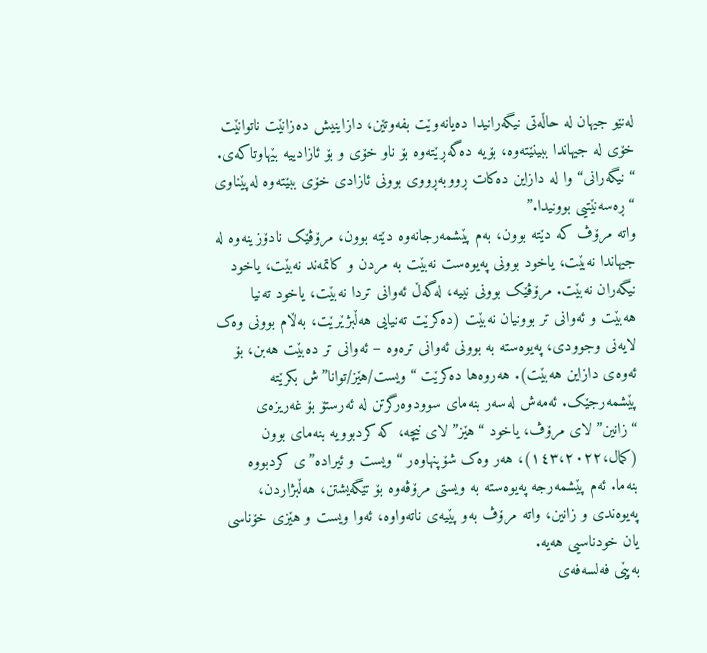لەنێو جیهان لە حاڵەتی نیگەرانیدا دەیانەوێت بفەوتێن، دازاینیش دەزانێت ناتوانێت خۆی لە جیهاندا ببینێتەوە، بۆیە دەگەڕێتەوە بۆ ناو خۆی و بۆ ئازادییە بێهاوتاکەی. “نیگەرانی“ وا لە دازاین دەکات ڕووبەڕووی بوونی ئازادی خۆی ببێتەوە لەپێناوی “ڕەسەنێتیی بوونیدا.”
واتە مرۆڤ کە دێتە بوون، بەم پێشمەرجانەوە دێتە بوون، مرۆڤێک نادۆزینەوە لە جیهاندا نەبێت، یاخود بوونی پەیوەست نەبێت بە مردن و کاتمەند نەبێت، یاخود نیگەران نەبێت. مرۆڤێک بوونی نییه، لەگەڵ ئەوانی تردا نەبێت، یاخود تەنیا هەبێت و ئەوانی تر بوونیان نەبێت (دەکرێت تەنیایی هەڵبژێرێت، بەڵام بوونی وەک لایەنی وجوودی، پەیوەستە بە بوونی ئەوانی ترەوە – ئەوانی تر دەبێت هەبن، بۆ ئەوەی دازاین هەبێت). هەروەها دەکرێت “ویست/هێز/توانا”ش بکرێتە پێشمەرجێک. ئەمەش لەسەر بنەمای سوودوەرگرتن لە ئەرستۆ بۆ غەریزەی “زانین” لای مرۆڤ، یاخود “هێز” لای نیچە، کە کردبوویە بنەمای بوون (کمال،١٤٣،٢٠٢٢)، هەر وەک شۆپنهاوەر “ویست و ئیرادە”ی کردبووە بنەما. ئەم پێشمەرجە پەیوەستە بە ویستی مرۆڤەوە بۆ تێگەیشتن، هەڵبژاردن، پەیوەندی و زانین، واتە مرۆڤ بەو پێیەی ناتەواوە، ئەوا ویست و هێزی خۆناسی یان خودناسیی هەیە.
بەپێی فەلسەفەی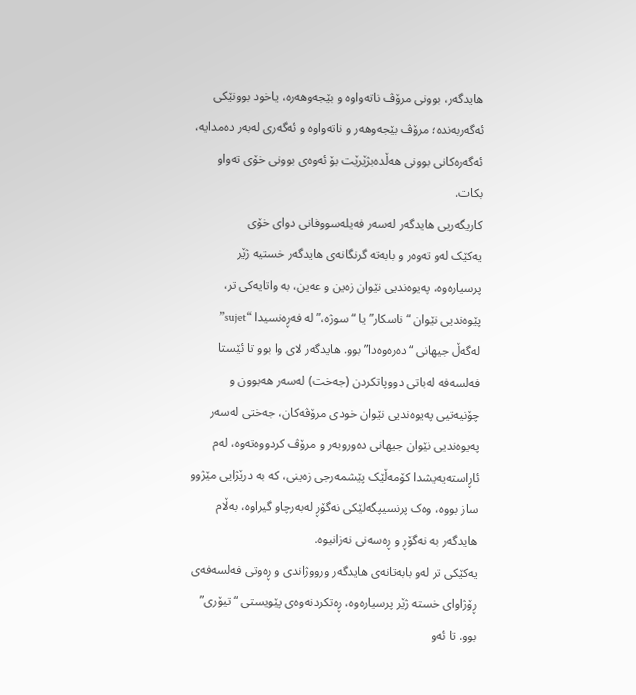هایدگەر، بوونی مرۆڤ ناتەواوە و بێجەوهەرە، یاخود بوونێکی ئەگەربەندە؛ مرۆڤ بێجەوهەر و ناتەواوە و ئەگەری لەبەر دەمدایە، ئەگەرەکانی بوونی هەڵدەبژێرێت بۆ ئەوەی بوونی خۆی تەواو بکات.
کاریگەریی هایدگەر لەسەر فەیلەسووفانی دوای خۆی
یەکێک لەو تەوەر و بابەتە گرنگانەی هایدگەر خستیە ژێر پرسیارەوە، پەیوەندیی نێوان زەین و عەین، بە واتایەکی تر، پێوەندیی نێوان “ناسکار” یا “سوژە،” لە فەڕەنسیدا “sujet” لەگەڵ جیهانی “دەرەوەدا” بوو. هایدگەر لای وا بوو تا ئێستا فەلسەفە لەباتی دووپاتکردن (جەخت) لەسەر هەبوون و چۆنیەتیی پەیوەندیی نێوان خودی مرۆڤەکان، جەختی لەسەر پەیوەندیی نێوان جیهانی دەوروبەر و مرۆڤ کردووەتەوە، لەم ئاڕاستەیەیشدا کۆمەڵێک پێشمەرجی زەینی، کە بە درێژایی مێژوو ساز بووە، وەک پرنسیپگەلێکی نەگۆڕ لەبەرچاو گیراوە، بەڵام هایدگەر بە نەگۆڕ و ڕەسەنی نەزانیوە.
یەکێکی تر لەو بابەتانەی هایدگەر ورووژاندی و ڕەوتی فەلسەفەی ڕۆژاوای خستە ژێر پرسیارەوە، ڕەتکردنەوەی پێویستی “تیۆری” بوو. تا ئەو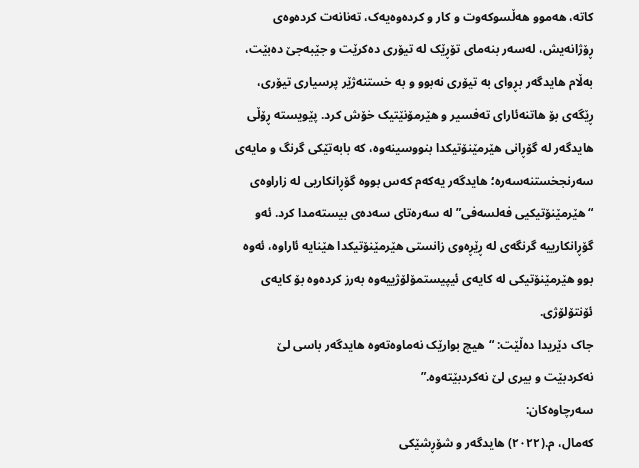کاتە، هەموو هەڵسوکەوت و کار و کردەوەیەک، تەنانەت کردەوەی ڕۆژانەیش، لەسەر بنەمای تۆڕێک لە تیۆری دەکرێت و جێبەجێ دەبێت، بەڵام هایدگەر بڕوای بە تیۆری نەبوو و بە خستنەژێر پرسیاری تیۆری، ڕێگەی بۆ هاتنەئارای تەفسیر و هێرمۆنێتیک خۆش کرد. پێویستە ڕۆڵی هایدگەر لە گۆڕانی هێرمێنۆتیکدا بنووسینەوە، کە بابەتێکی گرنگ و مایەی سەرنجخستنەسەرە؛ هایدگەر یەکەم کەس بووە گۆڕانکاریی لە زاراوەی “هێرمێنۆتیکیی فەلسەفی” لە سەرەتای سەدەی بیستەمدا کرد. ئەو گۆڕانکارییە گرنگەی لە ڕێڕەوی زانستی هێرمێنۆتیکدا هێنایە ئاراوە، ئەوە بوو هێرمێنۆتیکی لە کایەی ئیپیستمۆلۆژییەوە بەرز کردەوە بۆ کایەی ئۆنتۆلۆژی.
جاک دێریدا دەڵێت: “هیچ بوارێک نەماوەتەوە هایدگەر باسی لێ نەکردبێت و بیری لێ نەکردبێتەوە.”
سەرچاوەکان:
کەمال، م.(٢٠٢٢) هایدگەر و شۆڕشێکی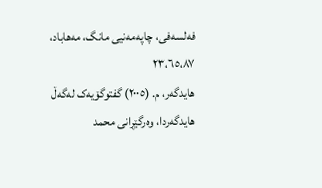فەلسەفی، چاپەمەنیی مانگ، مەهاباد، ٢٣،٦٥،٨٧
هایدگەر، م. (٢٠٠٥) گفتوگۆیەک لەگەڵ هایدگەردا، وەرگێڕانی محمد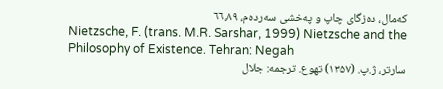کەمال، دەزگای چاپ و پەخشی سەردەم، ٦٦،٨٩
Nietzsche, F. (trans. M.R. Sarshar, 1999) Nietzsche and the Philosophy of Existence. Tehran: Negah
سارتر، ژ.پ. (۱۳۵۷) تهوع. ترجمه: جلال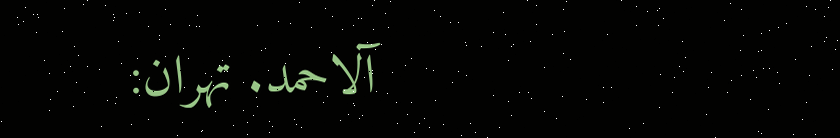آلاحمد. تهران: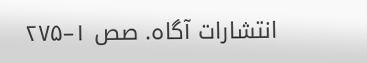انتشارات آگاه. صص ۱–۲۷۵